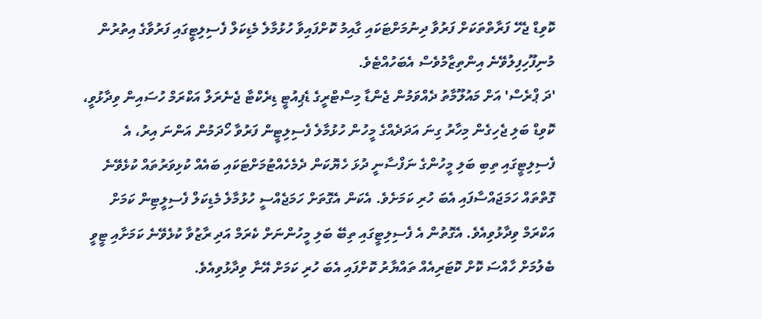ކޮވިޑް ޖެހޭ ފަރާތްތަކަށް ފަރުވާ ދިނުމަށްޓަކައި ގާއިމު ކޮށްފައިވާ ހުޅުމާލެ މެޑިކަލް ފެސިލިޓީގައި ފަރުވާގެ އިތުރުން މުނިފޫހިފިލުވޭނެ އިންތިޒާމުވެސް އެބަހުއްޓެވެ.
'ދަ ޕްރެސް' އަށް މައުލޫމާތު ދެއްވަމުން ޖެންޑާ މިސްޓްރީގެ ޑެޕިއުޓީ ޑިރެކްޓާ ޖެނެރަލް އަކްރަމް ހުސައިން ވިދާޅުވީ، ކޮވިޑް ބަލި ޖެހިގެން މިހާރު ގިނަ އަދަދެއްގެ މީހުން ހުޅުމާލެ ފެސިލިޓީން ފަރުވާ ހޯދަމުން އަންނަ އިރު، އެ ފެސިލިޓީގައި ތިބި ބަލި މީހުންގެ ނަފްސާނީ ދުޅަ ހެޔޮކަން ދެމެހެއްޓުމަށްޓަކައި ބައެއް ކުޅިވަރުތައް ކުޅެވޭނެ ގޮތްތައް ހަމަޖައްސާފައި އެބަ ހުރި ކަމަށެވެ. އެކަން އެގޮތަށް ހަމަޖެއްސީ ހުޅުމާލެ މެޑިކަލް ފެސިލީޓިން ކަމަށް އަކްރަމް ވިދާޅުވިއެވެ. އެގޮތުން އެ ފެސިލިޓީގައި ތިބޭ ބަލި މީހުންނަށް ކެރަމް އަދި ރާޒުވާ ކުޅެވޭނެ ކަމަށާއި ޓީވީ ބެލުމަށް ހާއްސަ ކޮށް ކޮޓަރިއެއް ތައްޔާރު ކޮށްފައި އެބަ ހުރި ކަމަށް އޭނާ ވިދާޅުވިއެވެ.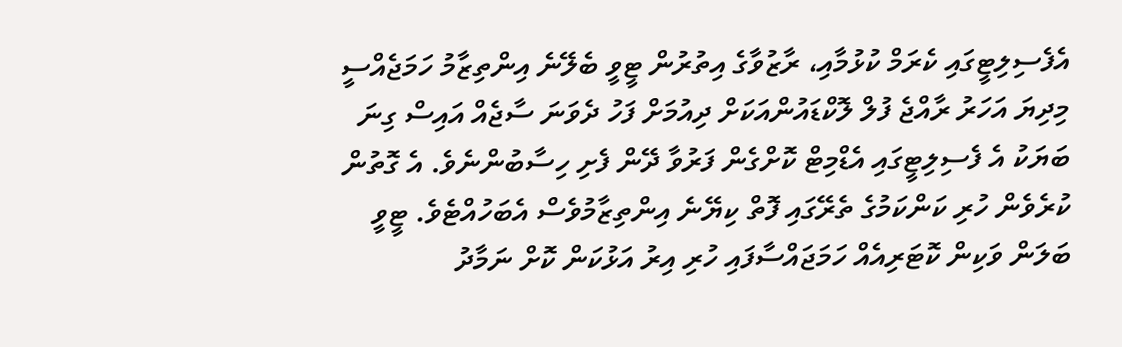އެފެސިލިޓީގައި ކެރަމް ކުޅުމާއި، ރާޒުވާގެ އިތުރުން ޓީވީ ބެލޭނެ އިންތިޒާމު ހަމަޖެއްސީ މިދިޔަ އަހަރު ރާއްޖެ ފުލް ލޮކްޑައުންއަކަށް ދިއުމަށް ފަހު ދެވަނަ ސާޖެއް އައިސް ގިނަ ބަޔަކު އެ ފެސިލިޓީގައި އެޑްމިޓް ކޮށްގެން ފަރުވާ ދޭން ފެށި ހިސާބުންނެވެ. އެ ގޮތުން ކުރެވެން ހުރި ކަންކަމުގެ ތެރޭގައި ފޮތް ކިޔޭނެ އިންތިޒާމުވެސް އެބަހުއްޓެވެ. ޓީވީ ބަލަން ވަކިން ކޮޓަރިއެއް ހަމަޖައްސާފައި ހުރި އިރު އަޅުކަން ކޮށް ނަމާދު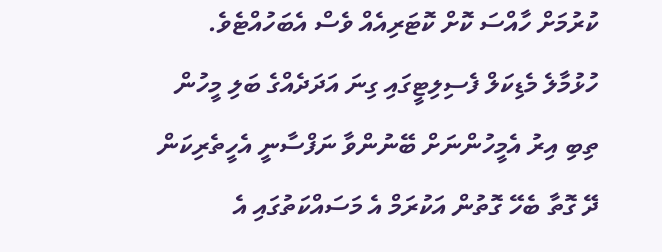ކުރުމަށް ހާއްސަ ކޮށް ކޮޓަރިއެއް ވެސް އެބަހުއްޓެވެ.
ހުޅުމާލެ މެޑިކަލް ފެސިލިޓީގައި ގިނަ އަދަދެއްގެ ބަލި މީހުން ތިބި އިރު އެމީހުންނަށް ބޭނުންވާ ނަފްސާނީ އެހީތެރިކަން ދޭ ގޮތާ ބެހޭ ގޮތުން އަކުރަމް އެ މަސައްކަތުގައި އެ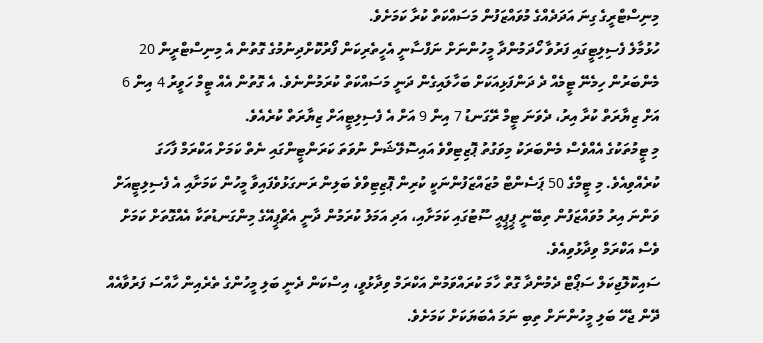މިނިސްޓްރީގެ ގިނަ އަދަދެއްގެ މުވައްޒަފުން މަސައްކަތް ކުރާ ކަމަށެވެ.
ހުޅުމާލެ ފެސިލިޓީގައި ފަރުވާ ހޯދަމުންދާ މީހުންނަށް ނަފްސާނީ އެހީތެރިކަން ފޯރުކޮށްދިނުމުގެ ގޮތުން އެ މިނިސްޓްރީން 20 މެންބަރުން ހިމެނޭ ޓީމެއް ދެ ދަންފަޅިއަކަށް ބަހާލައިގެން ދަނީ މަސައްކަތް ކުރަމުންނެވެ. އެ ގޮތުން އެއް ޓީމް ހަވީރު 4 އިން 6 އަށް ޒިޔާރަތް ކުރާ އިރު، ދެވަނަ ޓީމް ރޭގަނޑު 7 އިން 9 އަށް އެ ފެސިލިޓީއަށް ޒިޔާރަތް ކުރެއެވެ.
މި ޓީމުތަކުގެ އެއްވެސް މެންބަރަކު މިވަގުތު ޕޮޒިޓިވްވެ އައިސޮލޭޝަން ނުވަތަ ކަރަންޓީންގައި ނެތް ކަމަށް އަކްރަމް ފާހަގަ ކުރެއްވިއެވެ. މި ޓީމްގެ 50 ޕަސެންޓް މުޒައްޒަފުންނަކީ ކުރިން ޕޮޒިޓިވްވެ ބަލިން ރަނގަޅުވެފައިވާ މީހުން ކަމަށާއި އެ ފެސިލިޓީއަށް ވަންނަ އިރު މުވައްޒަފުން ތިބޭނީ ޕީޕީއީ ސޫޓުގައި ކަމަށާއި، އަދި އަމަލު ކުރަމުން ދާނީ އެޗްޕީއޭގެ މިންގަނޑުތަކާ އެއްގޮތަށް ކަމަށް ވެސް އަކްރަމް ވިދާޅުވިއެވެ.
ސައިކޮލޮޖިކަލް ސަޕޯޓް ދެމުންދާ ގޮތް ހާމަ ކުރައްވަމުން އަކްރަމް ވިދާޅުވީ، އިސްކަން ދެނީ ބަލި މީހުންގެ ތެރެއިން ހާއްސަ ފަރުވާއެއް ދޭން ޖެހޭ ބަލި މީހުންނަށް ތިބި ނަމަ އެބަޔަކަށް ކަމަށެވެ.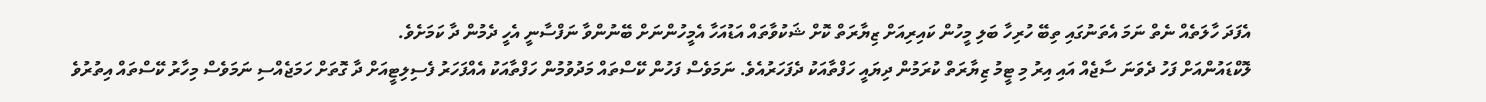އެފަދަ ހާލަތެއް ނެތް ނަމަ އެތަނުގައި ތިބޭ ހުރިހާ ބަލި މީހުން ކައިރިއަށް ޒިޔާރަތް ކޮށް ޝަކުވާތައް އަޑުއަހާ އެމީހުންނަށް ބޭނުންވާ ނަފްސާނީ އެހީ ދެމުން ދާ ކަމަށެވެ.
ލޮކްޑައުންއަށް ފަހު ދެވަނަ ސާޖެއް އައި އިރު މި ޓީމު ޒިޔާރަތް ކުރަމުން ދިޔައީ ހަފްތާއަކު ދެފަހަރުއެވެ. ނަމަވެސް ފަހުން ކޭސްތައް މަދުވުމުން ހަފްތާއަކު އެއްފަހަރު ފެސިލިޓީއަށް ދާ ގޮތަށް ހަމަޖެއްސި ނަމަވެސް މިހާރު ކޭސްތައް އިތުރުވެ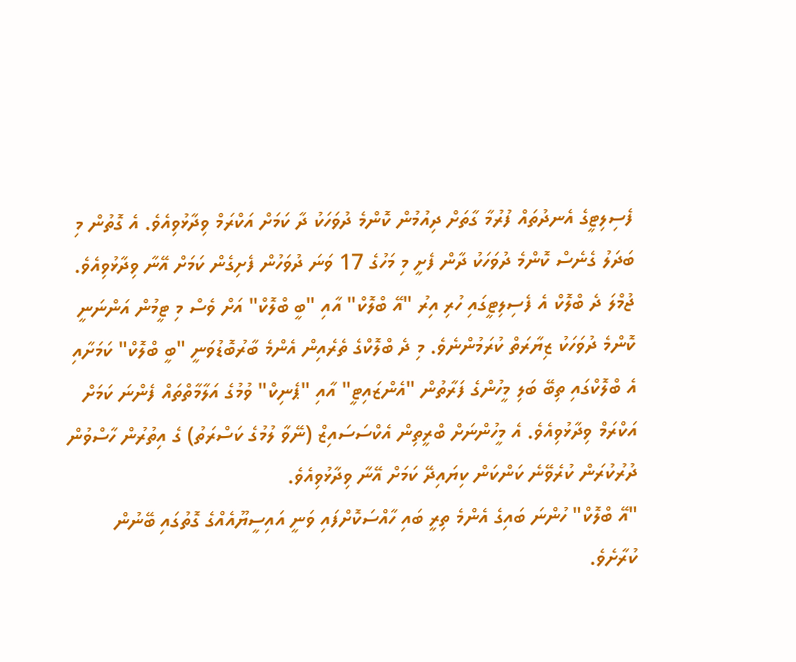ފެސިލިޓީގެ އެނދުތައް ފުރުމާ ގާތަށް ދިއުމުން ކޮންމެ ދުވަހަކު ދާ ކަމަށް އަކްރަމް ވިދާޅުވިއެވެ. އެ ގޮތުން މި ބަދަލު ގެނެސް ކޮންމެ ދުވަހަކު ދާން ފެށީ މި މަހުގެ 17 ވަނަ ދުވަހުން ފެށިގެން ކަމަށް އޭނާ ވިދާޅުވިއެވެ.
ޖުމްލަ ދެ ބްލޮކް އެ ފެސިލިޓީގައި ހުރި އިރު "އޭ ބްލޮކް" އާއި "ބީ ބްލޮކް" އަށް ވެސް މި ޓީމުން އަންނަނީ ކޮންމެ ދުވަހަކު ޒިޔާރަތް ކުރަމުންނެވެ. މި ދެ ބްލޮކްގެ ތެރެއިން އެންމެ ބާރުބޮޑުވަނީ "ބީ ބްލޮކް" ކަމަށާއި އެ ބްލޮކްގައި ތިބޭ ބަލި މީހުންގެ ފަރާތުން "އެންޒައިޓީ" އާއި "ޕެނިކް" ވުމުގެ އަލާމާތްތައް ފެންނަ ކަމަށް އަކްރަމް ވިދާޅުވިއެވެ. އެ މީހުންނަށް ބްރީތިން އެކްސަސައިޒް (ނޭވާ ލުމުގެ ކަސްރަތު) ގެ އިތުރުން ހާސްވުން ދުރުކުރަން ކުރެވޭނެ ކަންކަން ކިޔައިދޭ ކަމަށް އޭނާ ވިދާޅުވިއެވެ.
"އޭ ބްލޮކް" ހުންނަ ބައިގެ އެންމެ ތިރީ ބައި ހާއްސަކޮށްފައި ވަނީ އައިސީޔޫއެއްގެ ގޮތުގައި ބޭނުން ކުރާށެވެ.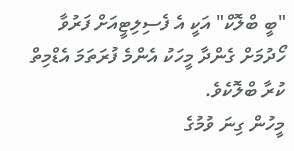"ބީ ބްލޮކް" އަކީ އެ ފެސިލިޓީއަށް ފަރުވާ ހޯދުމަށް ގެންދާ މީހަކު އެންމެ ފުރަތަމަ އެޑްމިތް ކުރާ ބްލޮކެވެ.
މީހުން ގިނަ ވުމުގެ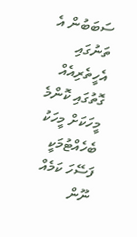ސަބަބުން އެ ތަނުގައި އެހީތެރިއެއް ގޮތުގައި ކޮންމެ މީހަކަށް މީހަކު ބެހެއްޓުމަކީ ފަސޭހަ ކަމެއް ނޫން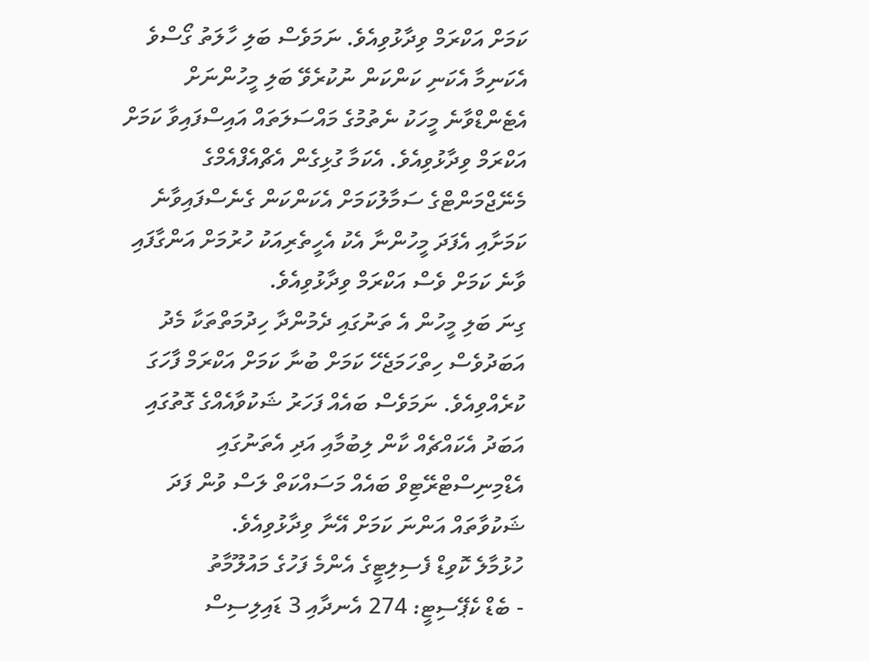ކަމަށް އަކްރަމް ވިދާޅުވިއެވެ. ނަމަވެސް ބަލި ހާލަތު ގޯސްވެ އެކަނިމާ އެކަނި ކަންކަން ނުކުރެވޭ ބަލި މީހުންނަށް އެޓެންޑްވާނެ މީހަކު ނެތުމުގެ މައްސަލަތައް އައިސްފައިވާ ކަމަށް އަކްރަމް ވިދާޅުވިއެވެ. އެކަމާ ގުޅިގެން އެޗްއެފްއެމްގެ މެނޭޖްމަންޓްގެ ސަމާލުކަމަށް އެކަންކަން ގެނެސްފައިވާނެ ކަމަށާއި އެފަދަ މީހުންނާ އެކު އެހީތެރިއަކު ހުރުމަށް އަންގާފައި ވާނެ ކަމަށް ވެސް އަކްރަމް ވިދާޅުވިއެވެ.
ގިނަ ބަލި މީހުން އެ ތަނުގައި ދެމުންދާ ހިދުމަތްތަކާ މެދު އަބަދުވެސް ހިތްހަމަޖެހޭ ކަމަށް ބުނާ ކަމަށް އަކްރަމް ފާހަގަ ކުރެއްވިއެވެ. ނަމަވެސް ބައެއް ފަހަރު ޝަކުވާއެއްގެ ގޮތުގައި އަބަދު އެކައްޗެއް ކާން ލިބުމާއި އަދި އެތަނުގައި އެޑްމިނިސްޓްރޭޓިވް ބައެއް މަސައްކަތް ލަސް ވުން ފަދަ ޝަކުވާތައް އަންނަ ކަމަށް އޭނާ ވިދާޅުވިއެވެ.
ހުޅުމާލެ ކޮވިޑް ފެސިލިޓީގެ އެންމެ ފަހުގެ މައުލޫމާތު
- ބެޑް ކެޕޭސިޓީ: 274 އެނދާއި 3 ޑައިލިސިސް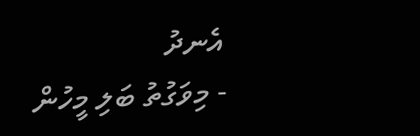އެނދު
- މިވަގުތު ބަލި މީހުން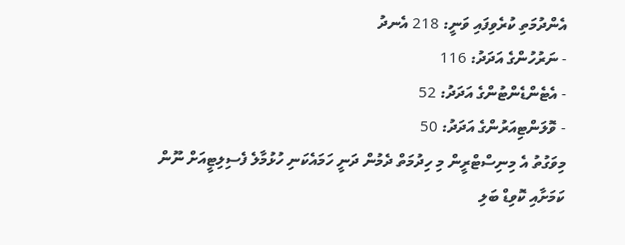އެންދުމަތި ކުރެވިފައި ވަނީ: 218 އެނދު
- ނަރުހުންގެ އަދަދު: 116
- އެޓެންޑެންޓުންގެ އަދަދު: 52
- ވޮލަންޓިއަރުންގެ އަދަދު: 50
މިވަގުތު އެ މިނިސްޓްރީން މި ހިދުމަތް ދެމުން ދަނީ ހަމައެކަނި ހުޅުމާލެ ފެސިލިޓީއަށް ނޫން ކަމަށާއި ކޮވިޑް ބަލި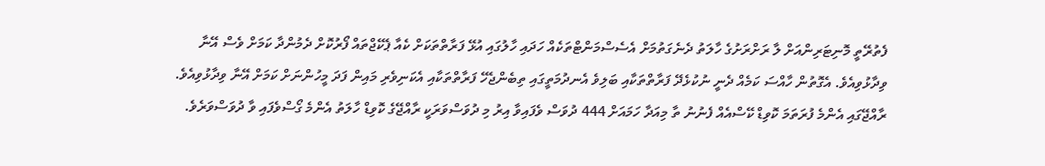ފެތުރޭތީ މޮނިޓަރިންއަށް ލާ ރަށްރަށުގެ ހާލަތު ދެނެގަތުމަށް އެސެސްމަންޓްތަކެއް ހަދައި ހާލުގައި އުޅޭ ފަރާތްތަކަށް ކެއާ ޕެކޭޖްތައް ފޯރުކޮށް ދެމުންދާ ކަމަށް ވެސް އޭނާ ވިދާޅުވިއެވެ. އެގޮތުން ހާއްސަ ކަމެއް ދެނީ ނުކުޅެދޭ ފަރާތްތަކާއި ބަލިވެ އެނދުމަތީގައި ތިބެންޖެހޭ ފަރާތްތަކާއި އެކަނިވެރި މައިން ފަދަ މީހުންނަށް ކަމަށް އޭނާ ވިދާޅުވިއެވެ.
ރާއްޖޭގައި އެންމެ ފުރަތަމަ ކޮވިޑް ކޭސްއެއް ފެނުނު ތާ މިއަދާ ހަމައަށް 444 ދުވަސް ވެފައިވާ އިރު މި ދުވަސްވަރަކީ ރާއްޖޭގެ ކޮވިޑް ހާލަތު އެންމެ ގޯސްވެފައި ވާ ދުވަސްވަރެވެ.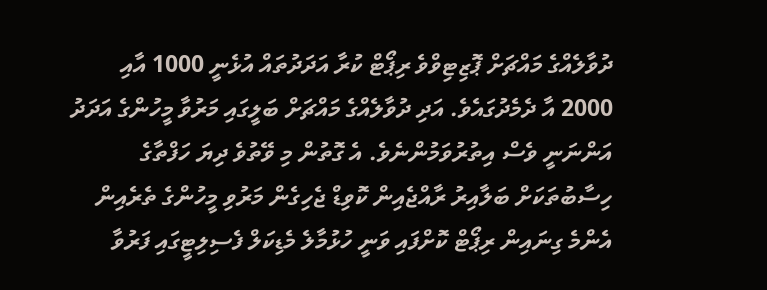ދުވާލެއްގެ މައްޗަށް ޕޮޒިޓިވްވެ ރިޕޯޓް ކުރާ އަދަދުތައް އުޅެނީ 1000 އާއި 2000 އާ ދެމެދުގައެވެ. އަދި ދުވާލެއްގެ މައްޗަށް ބަލީގައި މަރުވާ މީހުންގެ އަދަދު އަންނަނީ ވެސް އިތުރުވަމުންނެވެ. އެ ގޮތުން މި ވޭތުވެ ދިޔަ ހަފްތާގެ ހިސާބުތަކަށް ބަލާއިރު ރާއްޖެއިން ކޮވިޑް ޖެހިގެން މަރުވި މީހުންގެ ތެރެއިން އެންމެ ގިނައިން ރިޕޯޓް ކޮށްފައި ވަނީ ހުޅުމާލެ މެޑިކަލް ފެސިލިޓީގައި ފަރުވާ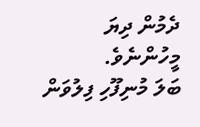ދެމުން ދިޔަ މީހުންނެވެ.
ބަލަ މުނިފޫހި ފިލުވަން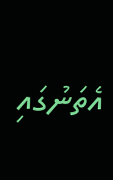އެތަނުގައި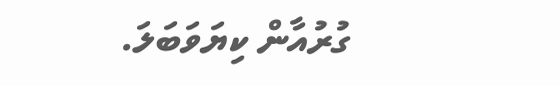ގުރުއާން ކިޔަވަބަލަ.